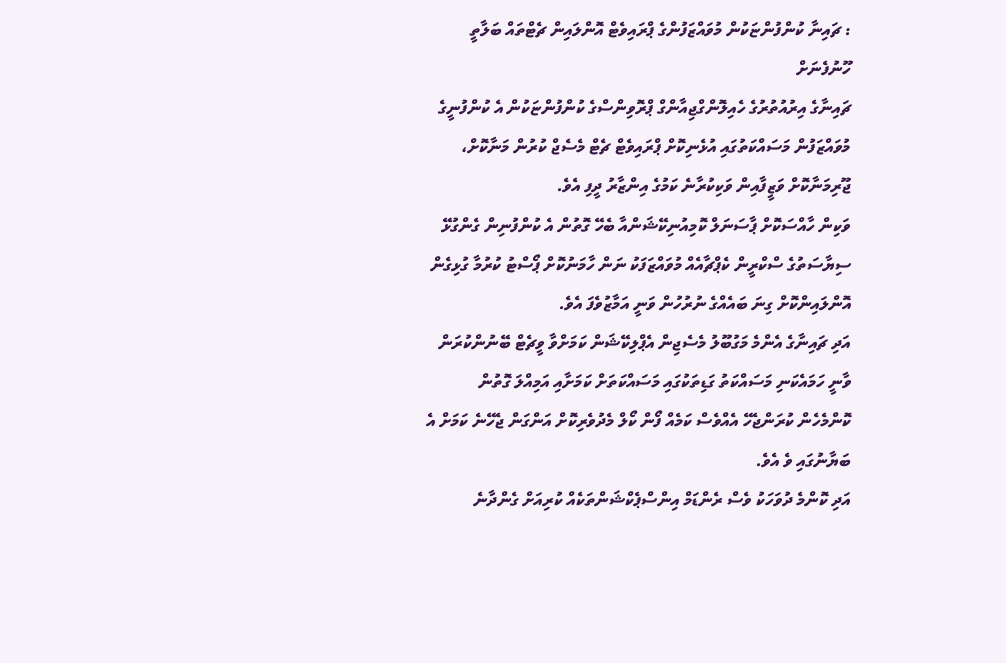: ޗައިނާ ކުންފުންޏަކުން މުވައްޒަފުންގެ ޕްރައިވެޓް އޮންލައިން ޗެޓްތައް ބަލާތީ ހޫނުފެނަށް
ޗައިނާގެ އިރުއުތުރުގެ ހެއިލޮންގްޖިއާންގް ޕްރޮވިންސްގެ ކުންފުންޏަކުން އެ ކުންފުނީގެ މުވައްޒަފުން މަސައްކަތުގައި އުޅެނިކޮށް ޕްރައިވެޓް ޗެޓް މެސެޖް ކުރުން މަނާކޮށް، ޖޫރިމަނާކޮށް ވަޒީފާއިން ވަކިކުރާނެ ކަމުގެ އިންޒާރު ދީފި އެވެ.
ވަކިން ހާއްސަކޮށް ޕާސަނަލް ކޮމިއުނިކޭޝަންއާ ބެހޭ ގޮތުން އެ ކުންފުނިން ގެންގުޅޭ ސިޔާސަތުގެ ސްކްރީން ކެޕްޗާއެއް މުވައްޒަފަކު ނަން ހާމަނުކޮށް ޕޯސްޓު ކުރުމާ ގުޅިގެން އޮންލައިންކޮށް ގިނަ ބައެއްގެ ނުރުހުން ވަނީ އަމާޒުވެފަ އެވެ.
އަދި ޗައިނާގެ އެންމެ މަގުބޫލު މެސެޖިން އެޕްލިކޭޝަން ކަމަށްވާ ވީޗެޓް ބޭނުންކުރަން ވާނީ ހަމައެކަނި މަސައްކަތު ގަޑިތަކުގައި މަސައްކަތަށް ކަމަށާއި އަމިއްލަ ގޮތުން ކޮންމެހެން ކުރަންޖެހޭ އެއްވެސް ކަމެއް ފޯން ކޯލް މެދުވެރިކޮށް އަންގަން ޖެހޭނެ ކަމަށް އެ ބަޔާނުގައި ވެ އެވެ.
އަދި ކޮންމެ ދުވަހަކު ވެސް ރެންޑަމް އިންސްޕެކްޝަންތަކެއް ކުރިއަށް ގެންދާނެ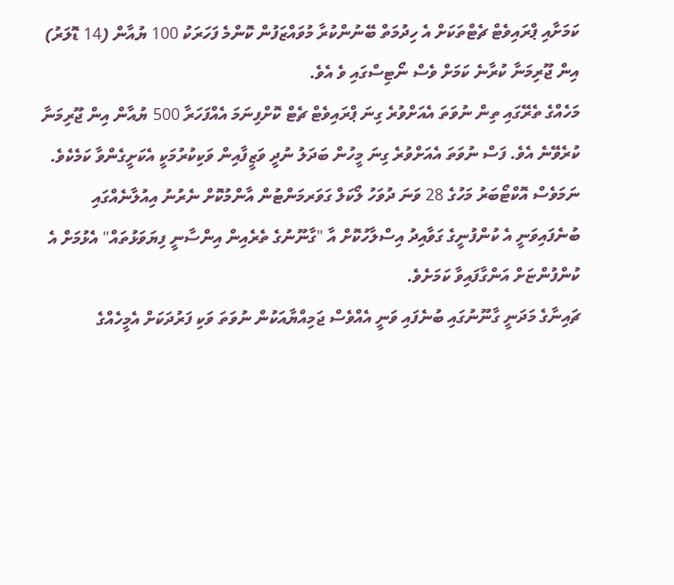ކަމަށާއި ޕްރައިވެޓް ޗެޓްތަކަށް އެ ހިދުމަތް ބޭނުންކުރާ މުވައްޒަފުން ކޮންމެ ފަހަރަކު 100 ޔުއާން (14 ޑޮލަރު) އިން ޖޫރިމަނާ ކުރާނެ ކަމަށް ވެސް ނޯޓިސްގައި ވެ އެވެ.
މަހެއްގެ ތެރޭގައި ތިން ނުވަތަ އެއަށްވުރެ ގިނަ ޕްރައިވެޓް ޗެޓް ކޮށްފިނަމަ އެއްފަހަރާ 500 ޔުއާން އިން ޖޫރިމަނާ ކުރެވޭނެ އެވެ. ފަސް ނުވަތަ އެއަށްވުރެ ގިނަ މީހުން ބަދަލު ނުދީ ވަޒީފާއިން ވަކިކުރުމަކީ އެކަށީގެންވާ ކަމެކެވެ.
ނަމަވެސް އޮކްޓޯބަރު މަހުގެ 28 ވަނަ ދުވަހު ލޯކަލް ގަވަރމަންޓުން އާންމުކޮށް ނެރުނު އިއުލާނެއްގައި ބުނެފައިވަނީ އެ ކުންފުނީގެ ގަވާއިދު އިސްލާހުކޮށް އާ "ގާނޫނުގެ ތެރެއިން އިންސާނީ ފިޔަވަޅުތައް" އެޅުމަށް އެ ކުންފުންޏަށް އަންގާފައިވާ ކަމަށެވެ.
ޗައިނާގެ މަދަނީ ގާނޫނުގައި ބުނެފައި ވަނީ އެއްވެސް ޖަމިއްޔާއަކުން ނުވަތަ ވަކި ފަރުދަކަށް އެމީހެއްގެ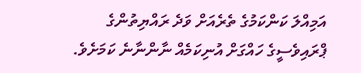އަމިއްލަ ކަންކަމުގެ ތެރެއަށް ވަދެ ރައްޔިތުންގެ ޕްރައިވެސީގެ ހައްގަށް އުނިކަމެއް ނާންނާނެ ކަމަށެވެ.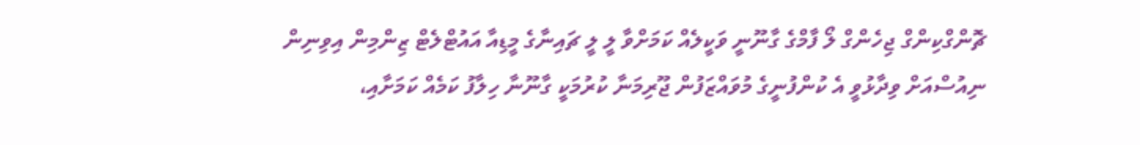ޗޮންގްކިންގް ޖިހެންގް ލޯ ފާމްގެ ގާނޫނީ ވަކީލެއް ކަމަށްވާ ލީ ލީ ޗައިނާގެ މީޑިއާ އައުޓްލެޓް ޒިންމިން އިވިނިން ނިއުސްއަށް ވިދާޅުވީ އެ ކުންފުނީގެ މުވައްޒަފުން ޖޫރިމަނާ ކުރުމަކީ ގާނޫނާ ހިލާފު ކަމެއް ކަމަށާއި،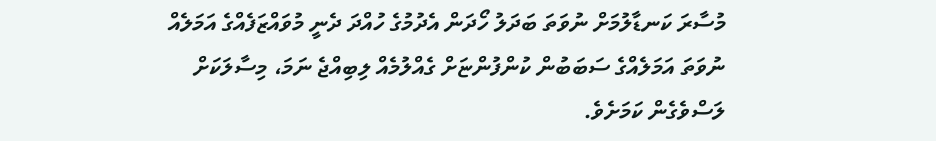މުސާރަ ކަނޑާލުމަށް ނުވަތަ ބަދަލު ހޯދަން އެދުމުގެ ހުއްދަ ދެނީ މުވައްޒަފެއްގެ އަމަލެއް ނުވަތަ އަމަލެއްގެ ސަބަބުން ކުންފުންޏަށް ގެއްލުމެއް ލިބިއްޖެ ނަމަ، މިސާލަކަށް ލަސްވެގެން ކަމަށެވެ.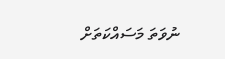ނުވަތަ މަސައްކަތަށް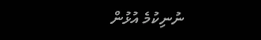ނުނިކުމެ އުޅުން